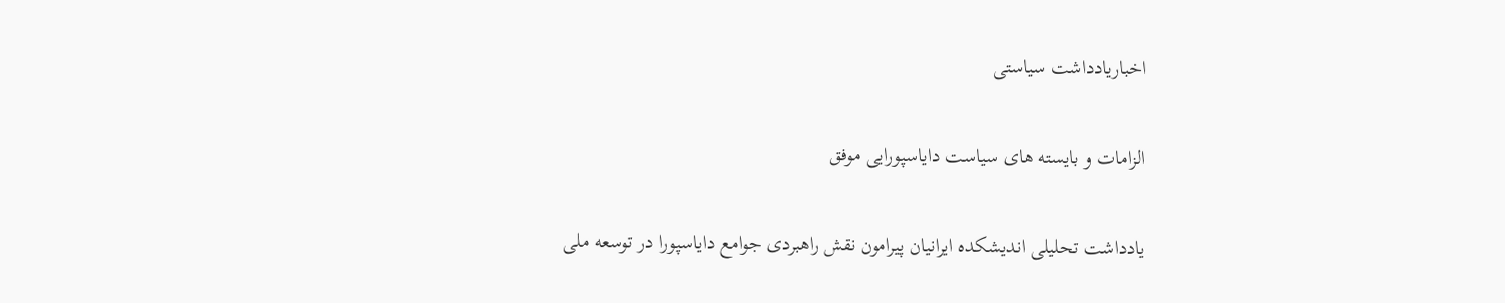اخباریادداشت سیاستی

الزامات و بایسته های سیاست دایاسپورایی موفق

یادداشت تحلیلی اندیشکده ایرانیان پیرامون نقش راهبردی جوامع دایاسپورا در توسعه ملی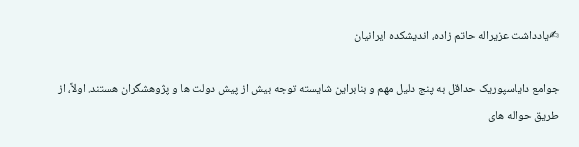✍یادداشت عزیراله حاتم زاده، اندیشکده ایرانیان

جوامع دایاسپوریک حداقل به پنج دلیل مهم و بنابراین شایسته توجه بیش از پیش دولت ها و پژوهشگران هستند. اولاً، از طریق حواله های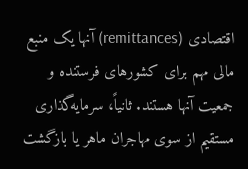اقتصادی (remittances) آنها یک منبع مالی مهم برای کشورهای فرستنده و جمعیت آنها هستند. ثانیاً، سرمایه‌گذاری مستقیم از سوی مهاجران ماهر یا بازگشت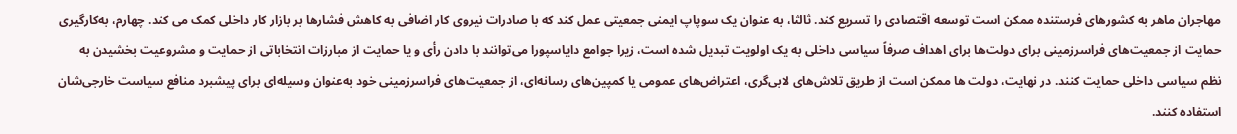مهاجران ماهر به کشورهای فرستنده ممکن است توسعه اقتصادی را تسریع کند. ثالثا، به عنوان یک سوپاپ ایمنی جمعیتی عمل کند که با صادرات نیروی کار اضافی به کاهش فشارها بر بازار کار داخلی کمک می کند. چهارم، به‌کارگیری حمایت از جمعیت‌های فراسرزمینی برای دولت‌ها برای اهداف صرفاً سیاسی داخلی به یک اولویت تبدیل شده است، زیرا جوامع دایاسپورا می‌توانند با دادن رأی و یا حمایت از مبارزات انتخاباتی از حمایت و مشروعیت بخشیدن به نظم سیاسی داخلی حمایت کنند. در نهایت، دولت ها ممکن است از طریق تلاش‌های لابی‌گری، اعتراض‌های عمومی یا کمپین‌های رسانه‌ای، از جمعیت‌های فراسرزمینی خود به‌عنوان وسیله‌ای برای پیشبرد منافع سیاست خارجی‌شان استفاده کنند.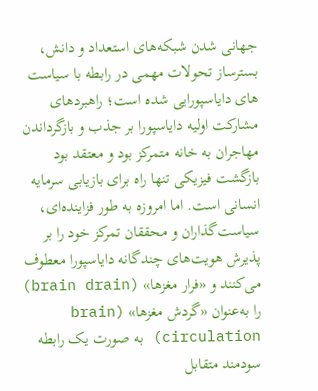جهانی شدن شبکه‌های استعداد و دانش، بسترساز تحولات مهمی در رابطه با سیاست های دایاسپورایی شده است؛ راهبرد‌های مشارکت اولیه دایاسپورا بر جذب و بازگرداندن مهاجران به خانه متمرکز بود و معتقد بود بازگشت فیزیکی تنها راه برای بازیابی سرمایه انسانی است. اما امروزه به طور فزاینده‌ای، سیاست‌گذاران و محققان تمرکز خود را بر پذیرش هویت‌های چندگانه دایاسپورا معطوف می‌کنند و «فرار مغزها» (brain drain) را به‌عنوان «گردش مغزها» (brain circulation) به صورت یک رابطه سودمند متقابل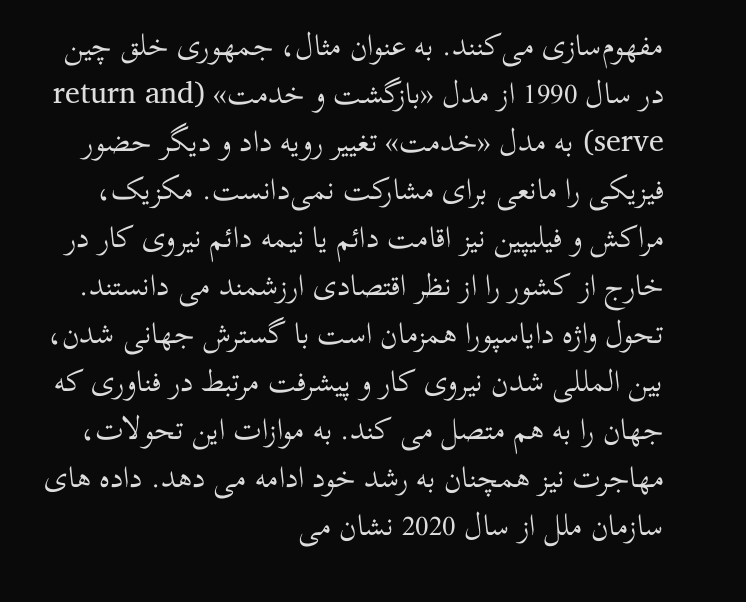مفهوم‌سازی می‌کنند. به عنوان مثال، جمهوری خلق چین در سال 1990 از مدل «بازگشت و خدمت» (return and serve) به مدل «خدمت» تغییر رویه داد و دیگر حضور فیزیکی را مانعی برای مشارکت نمی‌دانست. مکزیک، مراکش و فیلیپین نیز اقامت دائم یا نیمه دائم نیروی کار در خارج از کشور را از نظر اقتصادی ارزشمند می دانستند. تحول واژه دایاسپورا همزمان است با گسترش جهانی شدن، بین المللی شدن نیروی کار و پیشرفت مرتبط در فناوری که جهان را به هم متصل می کند. به موازات این تحولات، مهاجرت نیز همچنان به رشد خود ادامه می دهد. داده های سازمان ملل از سال 2020 نشان می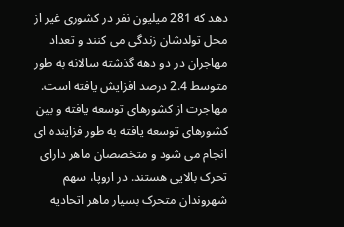دهد که 281 میلیون نفر در کشوری غیر از محل تولدشان زندگی می کنند و تعداد مهاجران در دو دهه گذشته سالانه به طور متوسط 2.4 درصد افزایش یافته است. مهاجرت از کشورهای توسعه یافته و بین کشورهای توسعه یافته به طور فزاینده ای انجام می شود و متخصصان ماهر دارای تحرک بالایی هستند. در اروپا، سهم شهروندان متحرک بسیار ماهر اتحادیه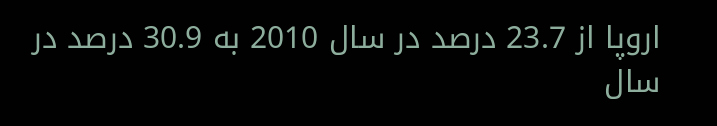اروپا از 23.7 درصد در سال 2010 به 30.9 درصد در سال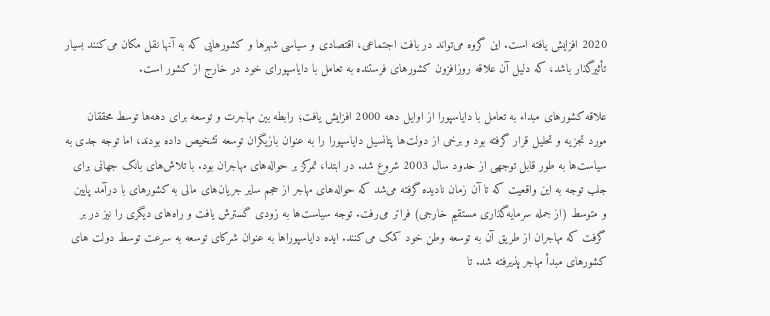2020 افزایش یافته است. این گروه می‌تواند در بافت اجتماعی، اقتصادی و سیاسی شهرها و کشورهایی که به آنها نقل مکان می‌کنند بسیار تأثیرگذار باشد، که دلیل آن علاقه روزافزون کشورهای فرستنده به تعامل با دایاسپورای خود در خارج از کشور است.

علاقه کشورهای مبداء به تعامل با دایاسپورا از اوایل دهه 2000 افزایش یافت؛ رابطه بین مهاجرت و توسعه برای دهه‌ها توسط محققان مورد تجزیه و تحلیل قرار گرفته بود و برخی از دولت‌ها پتانسیل دایاسپورا را به عنوان بازیگران توسعه تشخیص داده بودند، اما توجه جدی به سیاست‌ها به طور قابل توجهی از حدود سال 2003 شروع شد. در ابتدا، تمرکز بر حواله‌های مهاجران بود. با تلاش‌های بانک جهانی برای جلب توجه به این واقعیت که تا آن زمان نادیده گرفته می‌شد که حواله‌های مهاجر از حجم سایر جریان‌های مالی به کشورهای با درآمد پایین و متوسط (از جمله سرمایه‌گذاری مستقیم خارجی) فراتر می‌رفت. توجه سیاست‌ها به زودی گسترش یافت و راه‌های دیگری را نیز در بر گرفت که مهاجران از طریق آن به توسعه وطن خود کمک می‌کنند. ایده دایاسپوراها به عنوان شرکای توسعه به سرعت توسط دولت های کشورهای مبدأ مهاجر پذیرفته شد. تا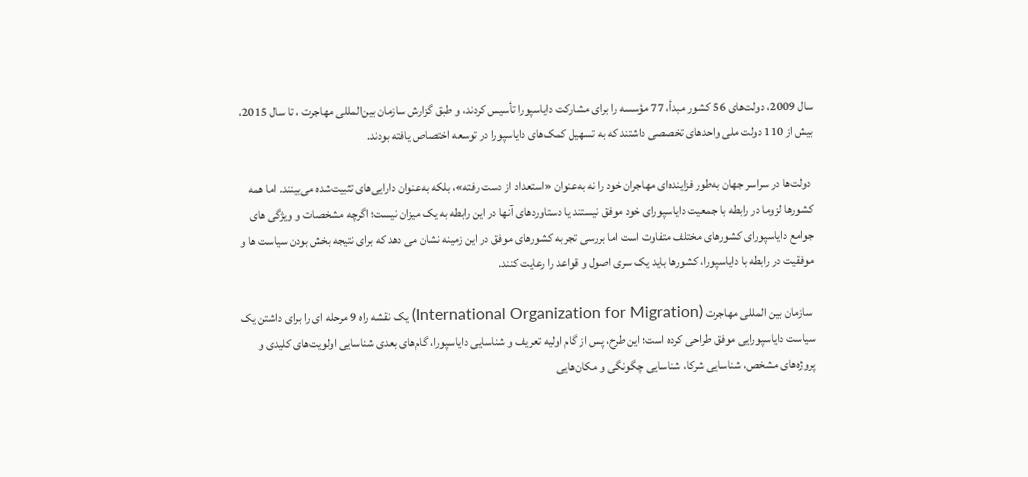سال 2009، دولت‌های 56 کشور مبدأ، 77 مؤسسه را برای مشارکت دایاسپورا تأسیس کردند، و طبق گزارش سازمان بین‌المللی مهاجرت ، تا سال 2015، بیش از 110 دولت ملی واحدهای تخصصی داشتند که به تسهیل کمک‌های دایاسپورا در توسعه اختصاص یافته بودند.

 دولت‌ها در سراسر جهان به‌طور فزاینده‌ای مهاجران خود را نه به‌عنوان «استعداد از دست رفته»، بلکه به‌عنوان دارایی‌های تثبیت‌شده می‌بینند. اما همه کشورها لزوما در رابطه با جمعیت دایاسپورای خود موفق نیستند یا دستاوردهای آنها در این رابطه به یک میزان نیست؛ اگرچه مشخصات و ویژگی های جوامع دایاسپورای کشورهای مختلف متفاوت است اما بررسی تجربه کشورهای موفق در این زمینه نشان می دهد که برای نتیجه بخش بودن سیاست ها و موفقیت در رابطه با دایاسپورا، کشورها باید یک سری اصول و قواعد را رعایت کنند.

 سازمان بین المللی مهاجرت (International Organization for Migration) یک نقشه راه 9 مرحله ای را برای داشتن یک سیاست دایاسپورایی موفق طراحی کرده است؛ این طرح، پس از گام اولیه تعریف و شناسایی دایاسپورا، گام‌های بعدی شناسایی اولویت‌های کلیدی و پروژه‌های مشخص، شناسایی شرکا، شناسایی چگونگی و مکان‌هایی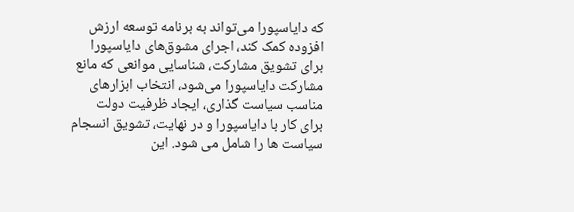که دایاسپورا می‌تواند به برنامه توسعه ارزش افزوده کمک کند، اجرای مشوق‌های دایاسپورا برای تشویق مشارکت، شناسایی موانعی که مانع مشارکت دایاسپورا می‌شود، انتخاب ابزارهای مناسب سیاست گذاری، ایجاد ظرفیت دولت برای کار با دایاسپورا و در نهایت، تشویق انسجام سیاست ها را شامل می شود. این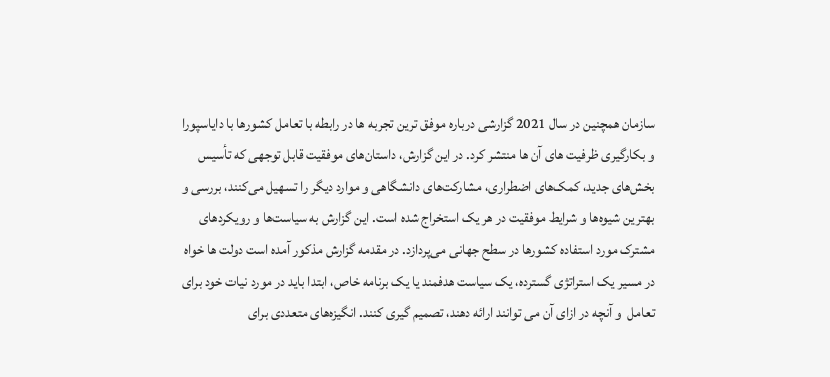سازمان همچنین در سال 2021 گزارشی درباره موفق ترین تجربه ها در رابطه با تعامل کشورها با دایاسپورا و بکارگیری ظرفیت های آن ها منتشر کرد. در این گزارش، داستان‌های موفقیت قابل توجهی که تأسیس بخش‌های جدید، کمک‌های اضطراری، مشارکت‌های دانشگاهی و موارد دیگر را تسهیل می‌کنند، بررسی و بهترین شیوه‌ها و شرایط موفقیت در هر یک استخراج شده است. این گزارش به سیاست‌ها و رویکردهای مشترک مورد استفاده کشورها در سطح جهانی می‌پردازد. در مقدمه گزارش مذکور آمده است دولت ها خواه در مسیر یک استراتژی گسترده، یک سیاست هدفمند یا یک برنامه خاص، ابتدا باید در مورد نیات خود برای تعامل  و آنچه در ازای آن می توانند ارائه دهند، تصمیم گیری کنند. انگیزه‌های متعددی برای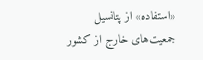«استفاده» از پتانسیل جمعیت‌های خارج از کشور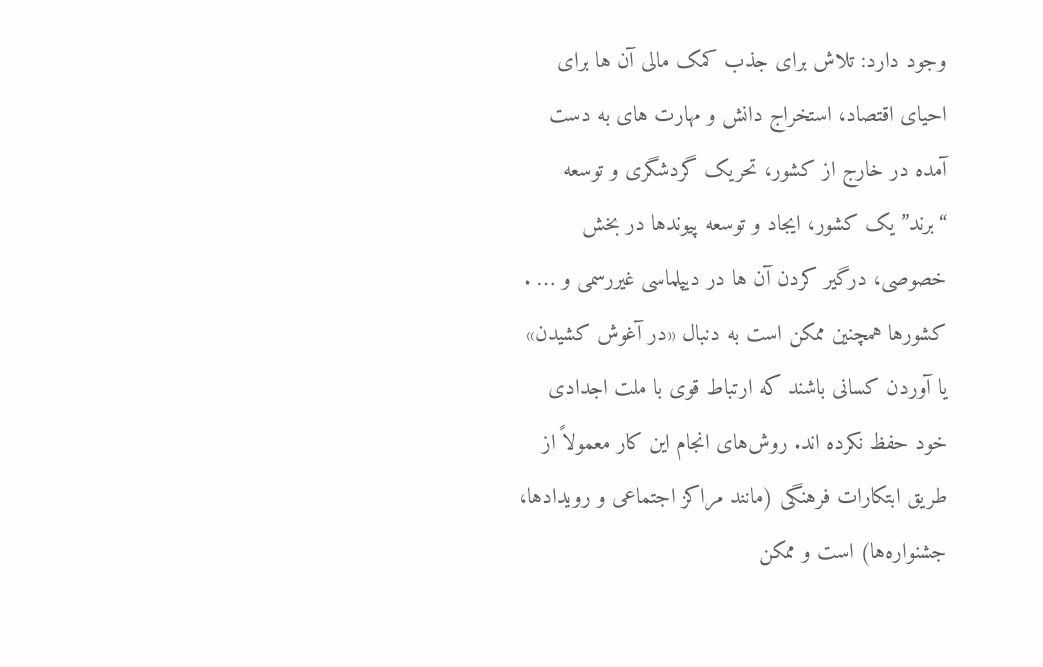وجود دارد: تلاش برای جذب کمک مالی آن ها برای احیای اقتصاد، استخراج دانش و مهارت های به دست آمده در خارج از کشور، تحریک گردشگری و توسعه “برند” یک کشور، ایجاد و توسعه پیوندها در بخش خصوصی، درگیر کردن آن ها در دیپلماسی غیررسمی و … . کشورها همچنین ممکن است به دنبال «در آغوش کشیدن» یا آوردن کسانی باشند که ارتباط قوی با ملت اجدادی خود حفظ نکرده اند. روش‌های انجام این کار معمولاً از طریق ابتکارات فرهنگی (مانند مراکز اجتماعی و رویدادها، جشنواره‌ها) است و ممکن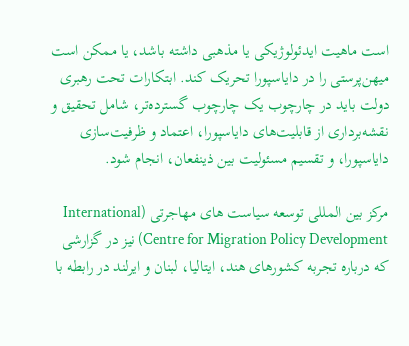است ماهیت ایدئولوژیکی یا مذهبی داشته باشد، یا ممکن است میهن‌پرستی را در دایاسپورا تحریک کند. ابتکارات تحت رهبری دولت باید در چارچوب یک چارچوب گسترده‌تر، شامل تحقیق و نقشه‌برداری از قابلیت‌های دایاسپورا، اعتماد و ظرفیت‌سازی دایاسپورا، و تقسیم مسئولیت بین ذینفعان، انجام شود.

مرکز بین المللی توسعه سیاست های مهاجرتی (International Centre for Migration Policy Development) نیز در گزارشی که درباره تجربه کشورهای هند، ایتالیا، لبنان و ایرلند در رابطه با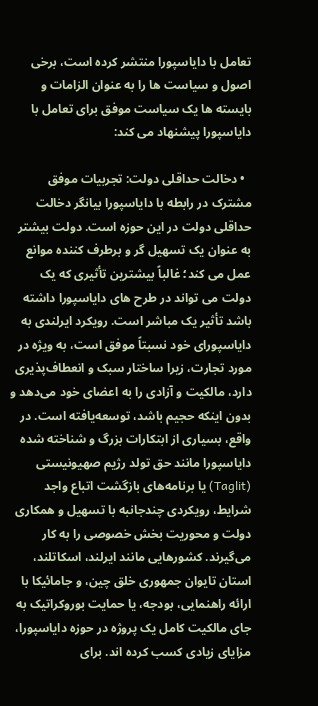تعامل با دایاسپورا منتشر کرده است، برخی اصول و سیاست ها را به عنوان الزامات و بایسته ها یک سیاست موفق برای تعامل با دایاسپورا پیشنهاد می کند:

  • دخالت حداقلی دولت: تجربیات موفق مشترک در رابطه با دایاسپورا بیانگر دخالت حداقلی دولت در این حوزه است. دولت بیشتر به عنوان یک تسهیل گر و برطرف کننده موانع عمل می کند؛ غالباً بیشترین تأثیری که یک دولت می تواند در طرح های دایاسپورا داشته باشد تأثیر یک مباشر است. رویکرد ایرلندی به دایاسپورای خود نسبتاً موفق است، به ویژه در مورد تجارت، زیرا ساختار سبک و انعطاف‌پذیری دارد، مالکیت و آزادی را به اعضای خود می‌دهد و بدون اینکه حجیم باشد، توسعه‌یافته است. در واقع، بسیاری از ابتکارات بزرگ و شناخته شده دایاسپورا مانند حق تولد رژیم صهیونیستی (Taglit) یا برنامه‌های بازگشت اتباع واجد شرایط، رویکردی چندجانبه با تسهیل و همکاری دولت و محوریت بخش خصوصی را به کار می‌گیرند. کشورهایی مانند ایرلند، اسکاتلند، استان تایوان جمهوری خلق چین، و جامائیکا با ارائه راهنمایی، بودجه، یا حمایت بوروکراتیک به جای مالکیت کامل یک پروژه در حوزه دایاسپورا، مزایای زیادی کسب کرده اند. برای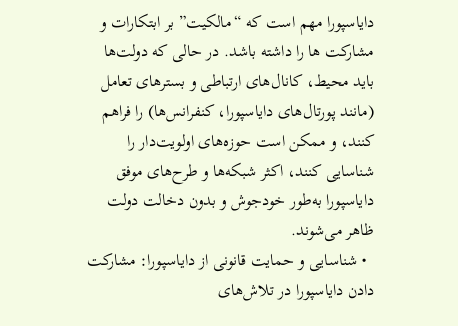دایاسپورا مهم است که “مالکیت” بر ابتکارات و مشارکت ها را داشته باشد. در حالی که دولت‌ها باید محیط، کانال‌های ارتباطی و بسترهای تعامل (مانند پورتال‌های دایاسپورا، کنفرانس‌ها) را فراهم کنند، و ممکن است حوزه‌های اولویت‌دار را شناسایی کنند، اکثر شبکه‌ها و طرح‌های موفق دایاسپورا به‌طور خودجوش و بدون دخالت دولت ظاهر می‌شوند.
  • شناسایی و حمایت قانونی از دایاسپورا: مشارکت دادن دایاسپورا در تلاش‌های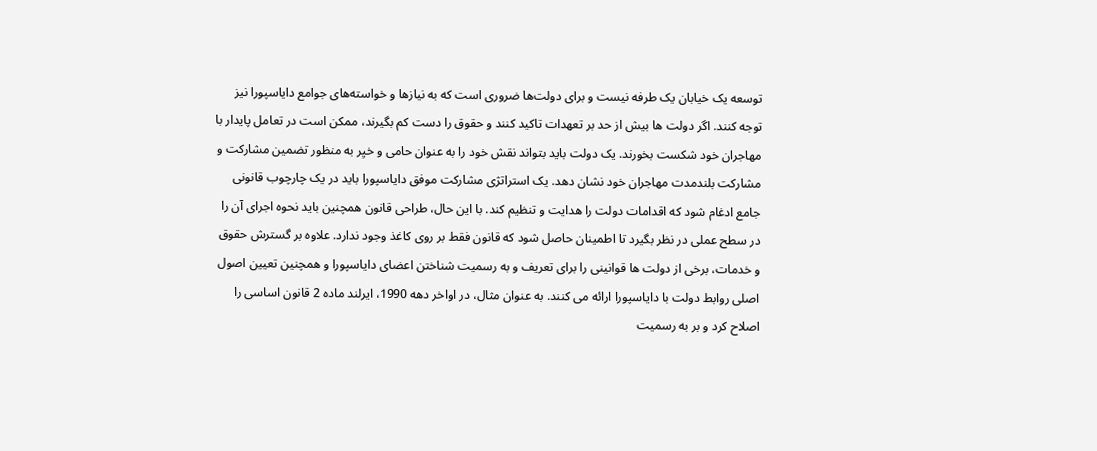توسعه یک خیابان یک طرفه نیست و برای دولت‌ها ضروری است که به نیازها و خواسته‌های جوامع دایاسپورا نیز توجه کنند. اگر دولت ها بیش از حد بر تعهدات تاکید کنند و حقوق را دست کم بگیرند، ممکن است در تعامل پایدار با مهاجران خود شکست بخورند. یک دولت باید بتواند نقش خود را به عنوان حامی و خیِر به منظور تضمین مشارکت و مشارکت بلندمدت مهاجران خود نشان دهد. یک استراتژی مشارکت موفق دایاسپورا باید در یک چارچوب قانونی جامع ادغام شود که اقدامات دولت را هدایت و تنظیم کند. با این حال، طراحی قانون همچنین باید نحوه اجرای آن را در سطح عملی در نظر بگیرد تا اطمینان حاصل شود که قانون فقط بر روی کاغذ وجود ندارد. علاوه بر گسترش حقوق و خدمات، برخی از دولت ها قوانینی را برای تعریف و به رسمیت شناختن اعضای دایاسپورا و همچنین تعیین اصول اصلی روابط دولت با دایاسپورا ارائه می کنند. به عنوان مثال، در اواخر دهه 1990، ایرلند ماده 2 قانون اساسی را اصلاح کرد و بر به رسمیت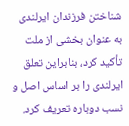شناختن فرزندان ایرلندی به عنوان بخشی از ملت تأکید کرد، بنابراین تعلق ایرلندی را بر اساس اصل و نسب دوباره تعریف کرد.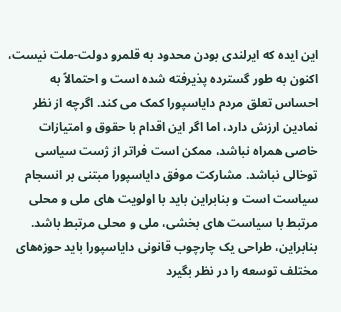این ایده که ایرلندی بودن محدود به قلمرو دولت-ملت نیست، اکنون به طور گسترده پذیرفته شده است و احتمالاً به احساس تعلق مردم دایاسپورا کمک می کند. اگرچه از نظر نمادین ارزش دارد، اما اگر این اقدام با حقوق و امتیازات خاصی همراه نباشد، ممکن است فراتر از ژست سیاسی توخالی نباشد. مشارکت موفق دایاسپورا مبتنی بر انسجام سیاست است و بنابراین باید با اولویت های ملی و محلی مرتبط با سیاست های بخشی، ملی و محلی مرتبط باشد. بنابراین، طراحی یک چارچوب قانونی دایاسپورا باید حوزه‌های مختلف توسعه را در نظر بگیرد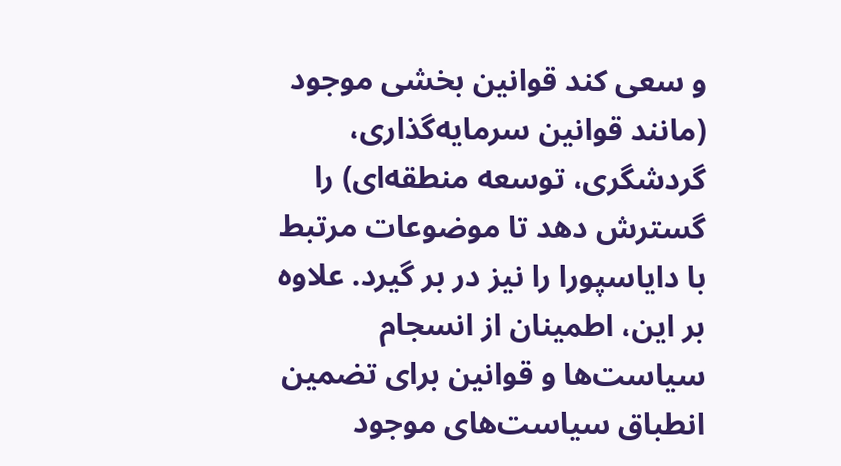و سعی کند قوانین بخشی موجود (مانند قوانین سرمایه‌گذاری، گردشگری، توسعه منطقه‌ای) را گسترش دهد تا موضوعات مرتبط با دایاسپورا را نیز در بر گیرد. علاوه بر این، اطمینان از انسجام سیاست‌ها و قوانین برای تضمین انطباق سیاست‌های موجود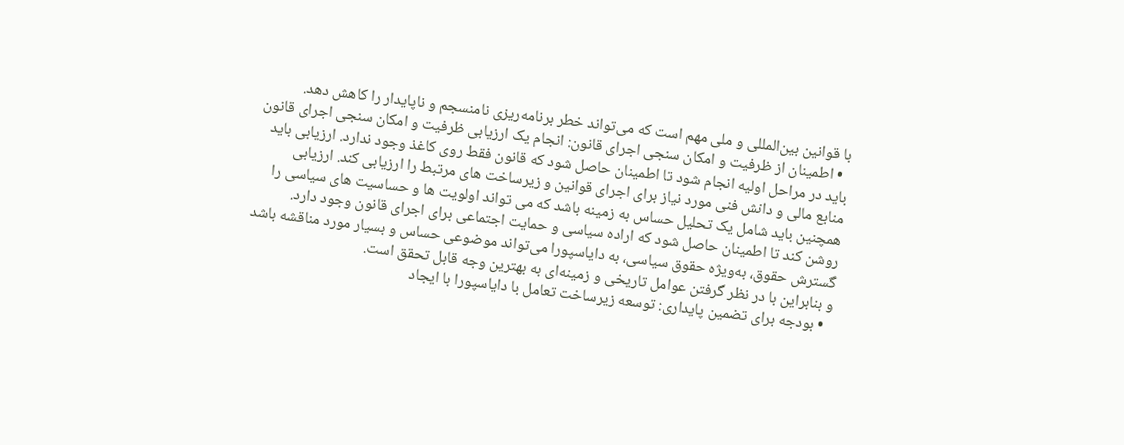با قوانین بین‌المللی و ملی مهم است که می‌تواند خطر برنامه‌ریزی نامنسجم و ناپایدار را کاهش دهد.
  • اطمینان از ظرفیت و امکان سنجی اجرای قانون: انجام یک ارزیابی ظرفیت و امکان سنجی اجرای قانون باید در مراحل اولیه انجام شود تا اطمینان حاصل شود که قانون فقط روی کاغذ وجود ندارد. ارزیابی باید منابع مالی و دانش فنی مورد نیاز برای اجرای قوانین و زیرساخت های مرتبط را ارزیابی کند. ارزیابی همچنین باید شامل یک تحلیل حساس به زمینه باشد که می تواند اولویت ها و حساسیت های سیاسی را روشن کند تا اطمینان حاصل شود که اراده سیاسی و حمایت اجتماعی برای اجرای قانون وجود دارد. گسترش حقوق، به‌ویژه حقوق سیاسی، به دایاسپورا می‌تواند موضوعی حساس و بسیار مورد مناقشه باشد و بنابراین با در نظر گرفتن عوامل تاریخی و زمینه‌ای به بهترین وجه قابل تحقق است.
  • بودجه برای تضمین پایداری: توسعه زیرساخت تعامل با دایاسپورا با ایجاد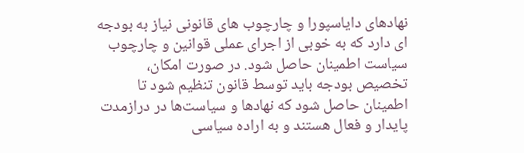نهادهای دایاسپورا و چارچوب های قانونی نیاز به بودجه ای دارد که به خوبی از اجرای عملی قوانین و چارچوب سیاست اطمینان حاصل شود. در صورت امکان، تخصیص بودجه باید توسط قانون تنظیم شود تا اطمینان حاصل شود که نهادها و سیاست‌ها در درازمدت پایدار و فعال هستند و به اراده سیاسی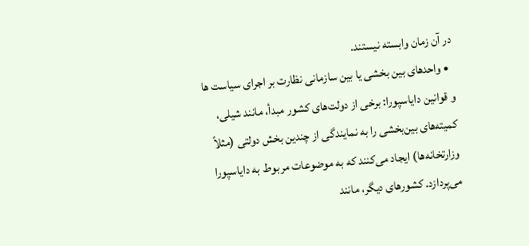در آن زمان وابسته نیستند.
  • واحدهای بین بخشی یا بین سازمانی نظارت بر اجرای سیاست ها و قوانین دایاسپورا: برخی از دولت‌های کشور مبدأ، مانند شیلی، کمیته‌های بین‌بخشی را به نمایندگی از چندین بخش دولتی (مثلاً وزارتخانه‌ها) ایجاد می‌کنند که به موضوعات مربوط به دایاسپورا می‌پردازد. کشورهای دیگر، مانند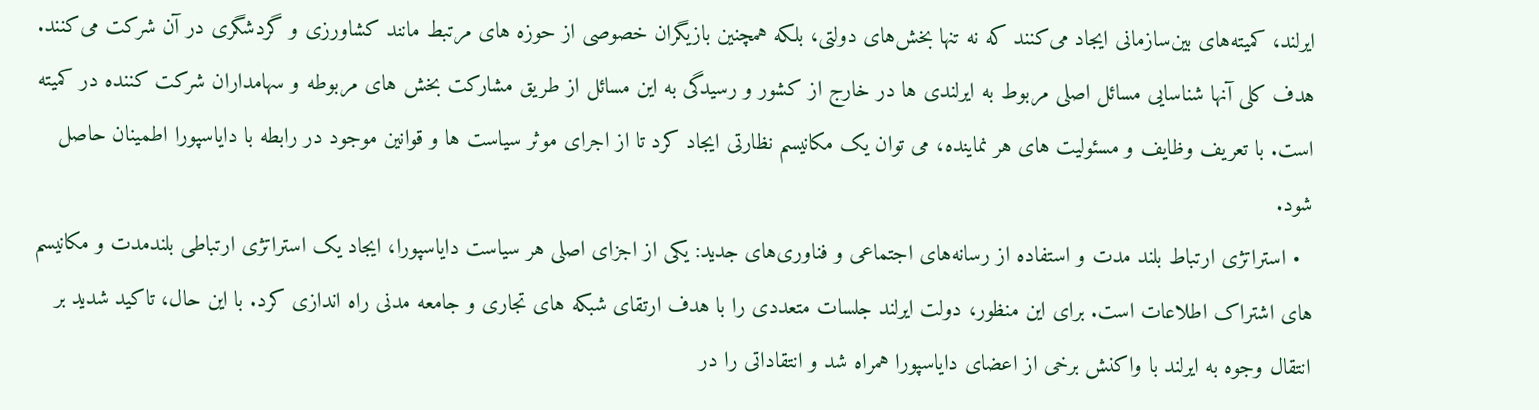ایرلند، کمیته‌های بین‌سازمانی ایجاد می‌کنند که نه تنها بخش‌های دولتی، بلکه همچنین بازیگران خصوصی از حوزه های مرتبط مانند کشاورزی و گردشگری در آن شرکت می‌کنند. هدف کلی آنها شناسایی مسائل اصلی مربوط به ایرلندی ها در خارج از کشور و رسیدگی به این مسائل از طریق مشارکت بخش های مربوطه و سهامداران شرکت کننده در کمیته است. با تعریف وظایف و مسئولیت های هر نماینده، می توان یک مکانیسم نظارتی ایجاد کرد تا از اجرای موثر سیاست ها و قوانین موجود در رابطه با دایاسپورا اطمینان حاصل شود.
  • استراتژی ارتباط بلند مدت و استفاده از رسانه‌های اجتماعی و فناوری‌های جدید: یکی از اجزای اصلی هر سیاست دایاسپورا، ایجاد یک استراتژی ارتباطی بلندمدت و مکانیسم های اشتراک اطلاعات است. برای این منظور، دولت ایرلند جلسات متعددی را با هدف ارتقای شبکه های تجاری و جامعه مدنی راه اندازی کرد. با این حال، تاکید شدید بر انتقال وجوه به ایرلند با واکنش برخی از اعضای دایاسپورا همراه شد و انتقاداتی را در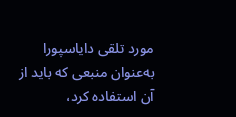مورد تلقی دایاسپورا به‌عنوان منبعی که باید از آن استفاده کرد،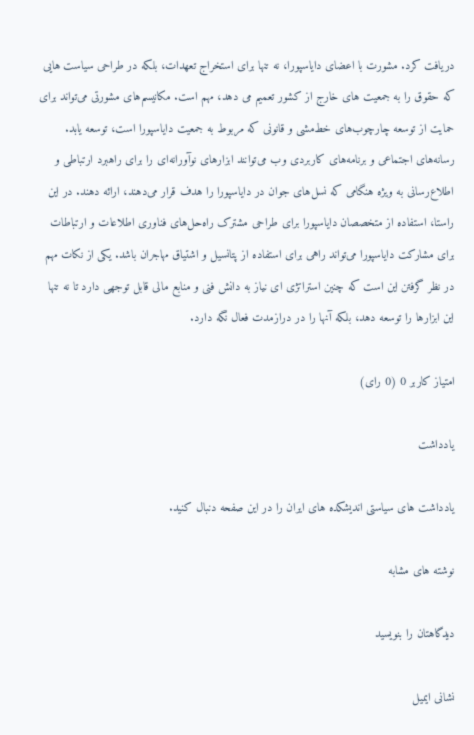دریافت کرد. مشورت با اعضای دایاسپورا، نه تنها برای استخراج تعهدات، بلکه در طراحی سیاست هایی که حقوق را به جمعیت های خارج از کشور تعمیم می دهد، مهم است. مکانیسم‌های مشورتی می‌تواند برای حمایت از توسعه چارچوب‌های خط‌مشی و قانونی که مربوط به جمعیت دایاسپورا است، توسعه یابد. رسانه‌های اجتماعی و برنامه‌های کاربردی وب می‌توانند ابزارهای نوآورانه‌ای را برای راهبرد ارتباطی و اطلاع‌رسانی به ویژه هنگامی که نسل‌های جوان در دایاسپورا را هدف قرار می‌دهند، ارائه دهند. در این راستا، استفاده از متخصصان دایاسپورا برای طراحی مشترک راه‌حل‌های فناوری اطلاعات و ارتباطات برای مشارکت دایاسپورا می‌تواند راهی برای استفاده از پتانسیل و اشتیاق مهاجران باشد. یکی از نکات مهم در نظر گرفتن این است که چنین استراتژی ای نیاز به دانش فنی و منابع مالی قابل توجهی دارد تا نه تنها این ابزارها را توسعه دهد، بلکه آنها را در درازمدت فعال نگه دارد.

امتیاز کاربر 0 (0 رای)

یادداشت

یادداشت های سیاستی اندیشکده های ایران را در این صفحه دنبال کنید.

نوشته های مشابه

دیدگاهتان را بنویسید

نشانی ایمیل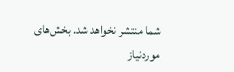شما منتشر نخواهد شد. بخش‌های موردنیاز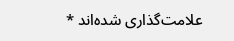علامت‌گذاری شده‌اند *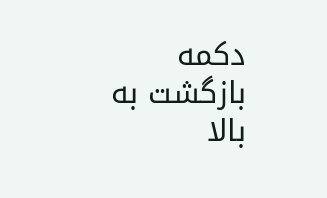دکمه بازگشت به بالا